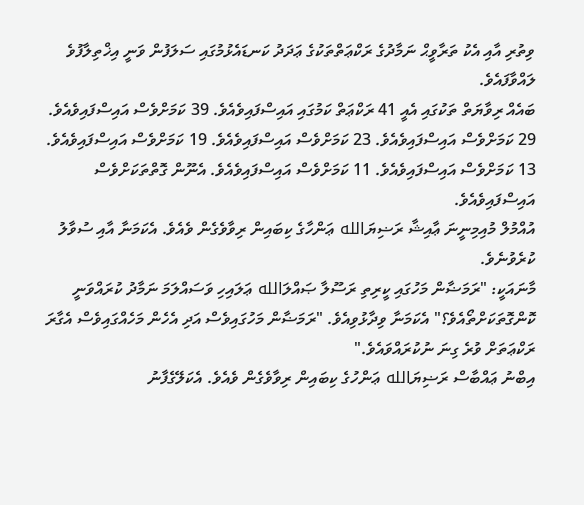ވިތުރި އާއި އެކު ތަރާވީޙް ނަމާދުގެ ރަކްޢަތްތަކުގެ ޢަދަދު ކަނޑައެޅުމުގައި ސަލަފުން ވަނީ އިޚްތިލާފުވެ ލައްވާފައެވެ.
ބައެއް ރިވާޔަތް ތަކުގައި އެއީ 41 ރަކްޢަތް ކަމުގައި އައިސްފައިވެއެވެ. 39 ކަމަށްވެސް އައިސްފައިވެއެވެ. 29 ކަމަށްވެސް އައިސްފައިވެއެވެ. 23 ކަމަށްވެސް އައިސްފައިވެއެވެ. 19 ކަމަށްވެސް އައިސްފައިވެއެވެ. 13 ކަމަށްވެސް އައިސްފައިވެއެވެ. 11 ކަމަށްވެސް އައިސްފައިވެއެވެ. އެނޫން ގޮތްތަކަށްވެސް އައިސްފައިވެއެވެ.
އުއްމުލް މުއިމިނީނަ ޢާއިޝާ ރަޟިޔަالله ޢަންހާގެ ކިބައިން ރިވާވެގެން ވެއެވެ. އެކަމަނާ އާއި ސުވާލު ކުރެވުނެވެ.
މާނައަކީ: "ރަމަޟާން މަހުގައި ކީރިތި ރަސޫލާ ޞައްލަالله ޢަލައިހި ވަސައްލަމަ ނަމާދު ކުރައްވަނީ ކޮންގޮތަކަށްތޯއެވެ؟" އެކަމަނާ ވިދާޅުވިއެވެ. "ރަމަޟާން މަހުގައިވެސް އަދި އެހެން މަހެއްގައިވެސް އެގާރަ ރަކްޢަތަށް ވުރެ ގިނަ ނުކުރައްވައެވެ."
އިބްނު ޢައްބާސް ރަޟިޔަالله ޢަންހުގެ ކިބައިން ރިވާވެގެން ވެއެވެ. އެކަލޭގެފާނު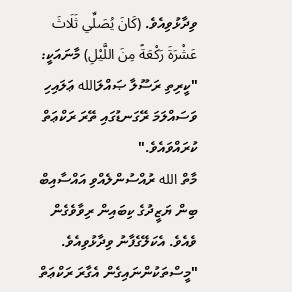ވިދާޅުވިއެވެ. (كَانَ يُصَلِّي ثَلَاثَ عَشْرَةَ رَكْعَةً مِنَ اللَّيْلِ) މާނައަކީ: "ކީރިތި ރަސޫލާ ޞައްލަالله ޢަލައިހި ވަސައްލަމަ ރޭގަނޑުގައި ތޭރަ ރަކްޢަތް ކުރައްވައެވެ."
މާތް الله ރުއްސުންލެއްވި އައްސާއިބް ބިން ޔަޒީދުގެ ކިބައިން ރިވާވެގެން ވެއެވެ. އެކަލޭގެފާނު ވިދާޅުވިއެވެ. "މީސްތަކުންނައިގެން އެގާރަ ރަކްޢަތް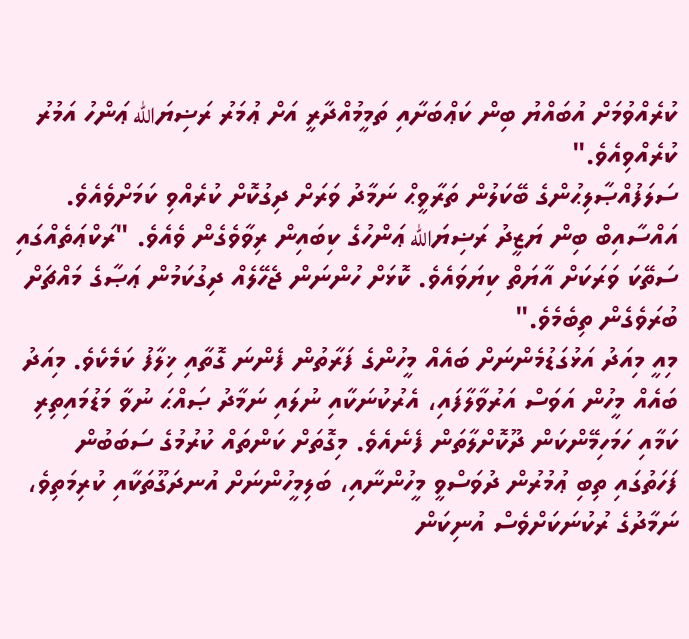ކުރެއްވުމަށް އުބައްޔު ބިން ކަޢްބަށާއި ތަމީމުއްދާރީ އަށް ޢުމަރު ރަޟިޔަالله ޢަންހު އަމުރު ކުރެއްވިއެވެ."
ސަލަފުއްޞާލިޙުންގެ ބޭކަލުން ތަރާވީޙް ނަމާދު ވަރަށް ދިގުކޮށް ކުރެއްވި ކަމަށްވެއެވެ. އައްސާއިބް ބިން ޔަޒީދު ރަޟިޔަالله ޢަންހުގެ ކިބައިން ރިވާވެގެން ވެއެވެ. "ރަކްޢަތެއްގައި ސަތޭކަ ވަރަކަށް އާޔަތް ކިޔަވައެވެ. ކޮޅަށް ހުންނަން ޖެހޭލެއް ދިގުކަމުން ޢަޞާގެ މައްޗަށް ބުރަވެގެން ތިބެމެވެ."
މިއީ މިއަދު އަޅުގަޑުމެންނަށް ބައެއް މީހުންގެ ފަރާތުން ފެންނަ ގޮތާއި ޚިލާފު ކަމެކެވެ. މިއަދު ބައެއް މީހުން އަވަސް އަރުވާލާފައި، އެރުކުނަކާއި ނުލައި ނަމާދު ޞައްޙަ ނުވާ މަޑުމައިތިރި ކަމާއި ހަމަހިމޭންކަން ދޫކޮށްލާތަން ފެނެއެވެ. މިގޮތަށް ކަންތައް ކުރުމުގެ ސަބަބުން ފަހަތުގައި ތިބި ޢުމުރުން ދުވަސްވީ މީހުންނާއި، ބަލިމީހުންނަށް އުނދަގޫތަކާއި ކުރިމަތިވެ، ނަމާދުގެ ރުކުނަކަށްވެސް އުނިކަން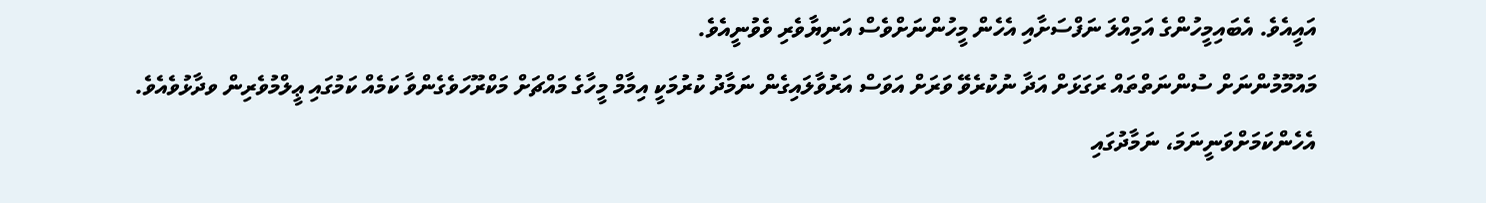އައީއެވެ. އެބައިމީހުންގެ އަމިއްލަ ނަފްސަށާއި އެހެން މީހުންނަށްވެސް އަނިޔާވެރި ވެވުނީއެވެ.
މައުމޫމުންނަށް ސުންނަތްތައް ރަގަޅަށް އަދާ ނުކުރެވޭ ވަރަށް އަވަސް އަރުވާލައިގެން ނަމާދު ކުރުމަކީ އިމާމް މީހާގެ މައްޗަށް މަކްރޫހަވެގެންވާ ކަމެއް ކަމުގައި ޢީލްމުވެރިން ވދާޅުވެއެވެ. އެހެންކަމަށްވަނީނަމަ، ނަމާދުގައި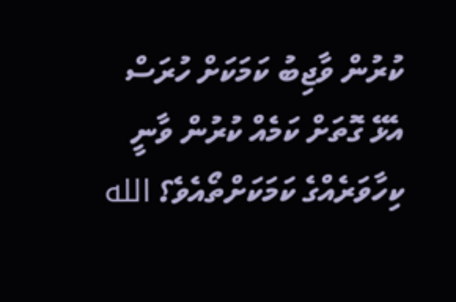ކުރުން ވާޖިބު ކަމަކަށް ހުރަސް އެޅޭ ގޮތަށް ކަމެއް ކުރުން ވާނީ ކިހާވަރެއްގެ ކަމަކަށްތޯއެވެ؟ الله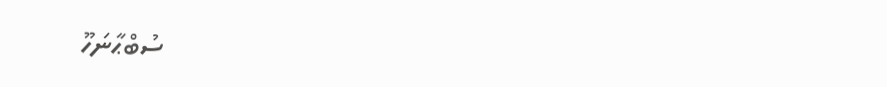ސުބްޙާނަހޫ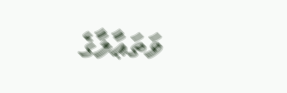ވަތަޢާލާގެ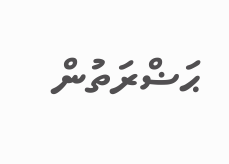ޙަޟްރަތުން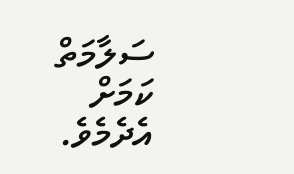ސަލާމަތް ކަމަށް އެދެމެވެ.